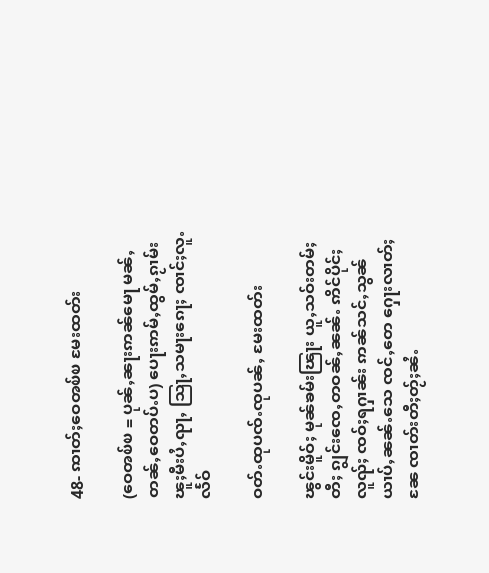48- ꩡၢတ်ႈဝေၻၿ်ၿ မႄးထတ်း

(ဝေၻၿ်ၿ = ပုၼ်ႇၼႃးဢၼ်မေႃ မၼ်ႇတၼ်ႇဝေတပ်ႉပ) ပေႃးဢမ်ႇထွမ်ႇၵႂၢမ်းၽူႈမီးပႆႇၺႃႇ သြႃႇသမႃးၵေႃႈ ၸၢင်ႈလူႉလႅဝ်

ဝတ်ႉထုပၸ်ႉၸုပၼ်ႇ မႄးထတ်း

ၽွင်းမိူဝ်ႈ မုၼ်ၶမ်းၽြႃး ယူႇသဝ်းတမ်ႈတီႈ ၵျွင်းၸေႇတဝၼ်ႇၼၼ်ႉ ဢိင်ပိုင်ႈလူၺ်ႈ ၸဝ်ႈရႁၢၼ်း ဢၼ်သင်ႇသွၼ်ယၢပ်ႇၼၼ်ႉသေ ၸင်ႇတေ ႁေႃးလၢတ်ႈၼႄ ၸၢတ်းတီႈတႂ်ႈၼႆႉ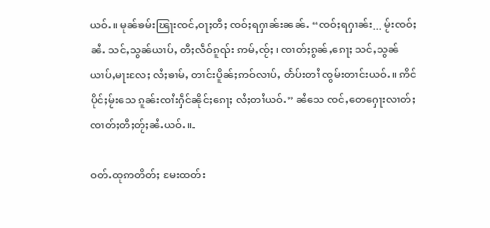ယဝ်ႉ။ မုၼ်ၶမ်းၽြႃးၸင်ႇဝႃႈတီႈ ၸဝ်ႈရႁၢၼ်းၼၼ်ႉ “ၸဝ်ႈရႁၢၼ်း... မႂ်းၸဝ်ႈၼႆႉ သင်ႇသွၼ်ယၢပ်ႇ တီႈလဵဝ်ၵူၺ်း ဢမ်ႇၸႂ်ႈ၊ ၸၢတ်ႈၵွၼ်ႇၵေႃႈ သင်ႇသွၼ်ယၢပ်ႇမႃးလႄႈ လႆႈၶၢမ်ႇ တၢင်းပိူၼ်ႈဢဝ်လၢပ်ႇ တႅပ်းတၢႆ ၸွမ်းတၢင်းယဝ်ႉ။ ဢိင်ပိုင်ႈမႂ်းသေ ၵူၼ်းၸၢႆးႁဵင်ၼိုင်ႈၵေႃႈ လႆႈတၢႆယဝ်ႉ” ၼႆသေ ၸင်ႇတေႁေႃးလၢတ်ႈ ၸၢတ်ႈတီႈတႂ်ႈၼႆႉယဝ်ႉ။-

ဝတ်ႉထုဢတိတ်ႈ မႄးထတ်း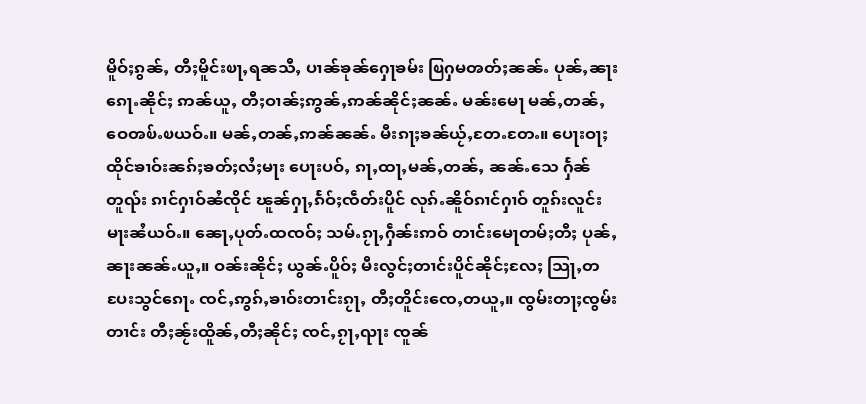မိူဝ်ႈၵွၼ်ႇ တီႈမိူင်းၿႃႇရၼသီႇ ပၢၼ်ၶုၼ်ႁေႃၶမ်း ၿြႁမၻတ်ႈၼၼ်ႉ ပုၼ်ႇၼႃးၵေႃႉၼိုင်ႈ ဢၼ်ယူႇ တီႈဝၢၼ်ႈဢွၼ်ႇဢၼ်ၼိုင်ႈၼၼ်ႉ မၼ်းမေႃ မၼ်ႇတၼ်ႇဝေၻၿ်ႉၿယဝ်ႉ။ မၼ်ႇတၼ်ႇဢၼ်ၼၼ်ႉ မီးၵႃႈၶၼ်ယႂ်ႇတႄႉတႄႉ။ ပေႃးဝႃႈ ထိုင်ၶၢဝ်းၼၵ်ႈၶတ်ႈလႆႈမႃး ပေႃးပဝ်ႇ ၵႃႇထႃႇမၼ်ႇတၼ်ႇ ၼၼ်ႉသေ ႁႅၼ်တူၺ်း ၵၢင်ႁၢဝ်ၼႆၸိုင် ၽူၼ်ႁႃႇၵႅဝ်ႈၸဵတ်းပိူင် လုၵ်ႉၼိူဝ်ၵၢင်ႁၢဝ် တူၵ်းလူင်းမႃးၼႆယဝ်ႉ။ ၼေႃႇပုတ်ႉထၸဝ်ႈ သမ်ႉၵႂႃႇႁဵၼ်းဢဝ် တၢင်းမေႃတမ်ႈတီႈ ပုၼ်ႇၼႃးၼၼ်ႉယူႇ။ ဝၼ်းၼိုင်ႈ ယွၼ်ႉပိူဝ်ႈ မီးလွင်ႈတၢင်းပိူင်ၼိုင်ႈလႄႈ သြႃႇတပႄးသွင်ၵေႃႉ ၸင်ႇဢွၵ်ႇၶၢဝ်းတၢင်းၵႂႃႇ တီႈတိူင်းၸေႇတယူႇ။ ၸွမ်းတႃႈၸွမ်းတၢင်း တီႈၼႂ်းထိူၼ်ႇတီႈၼိုင်ႈ ၸင်ႇၵႂႃႇၺႃး ၸူၼ်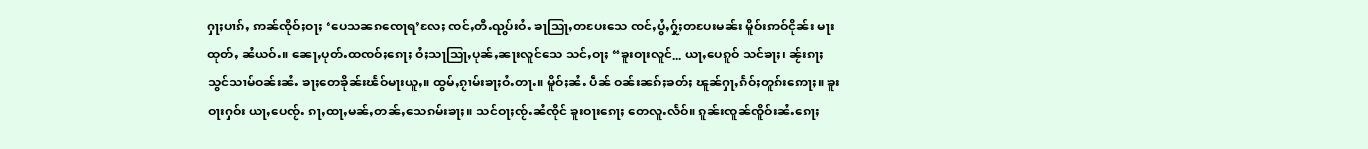ႁႃႈပၢၵ်ႇ ဢၼ်ၸိုဝ်ႈဝႃႈ ‘ပေသၼၵၸေႃရ’လႄႈ ၸင်ႇတီႉၺွပ်းဝႆႉ ၶႃသြႃႇတပႄးသေ ၸင်ႇပွႆႇႁႂ်ႈတပႄးမၼ်း မိူဝ်းဢဝ်ငိုၼ်း မႃးထုတ်ႇ ၼႆယဝ်ႉ။ ၼေႃႇပုတ်ႉထၸဝ်ႈၵေႃႈ ဝႆႈသႃသြႃႇပုၼ်ႇၼႃးလူင်သေ သင်ႇဝႃႈ “ၶူးဝႃးလူင်... ယႃႇပေၵူဝ် သင်ၶႃႈ၊ ၼႂ်းၵႃႈ သွင်သၢမ်ဝၼ်းၼႆႉ ၶႃႈတေၶိုၼ်းၽႅဝ်မႃးယူႇ။ ထွမ်ႇၵႂၢမ်းၶႃႈဝႆႉတႃႉ။ မိူဝ်ႈၼႆႉ ပဵၼ် ဝၼ်းၼၵ်ႈၶတ်ႈ ၽူၼ်ႁႃႇၵႅဝ်ႈတူၵ်းဢေႃႈ။ ၶူးဝႃးႁဝ်း ယႃႇပေၸႂ်ႉ ၵႃႇထႃႇမၼ်ႇတၼ်ႇသေၵမ်းၶႃႈ။ သင်ဝႃႈၸႂ်ႉၼႆၸိုင် ၶူးဝႃးၵေႃႈ တေလူႉလႅဝ်။ ၵူၼ်းၸူၼ်ၸိူဝ်းၼႆႉၵေႃႈ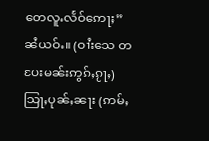တေလူႉလႅဝ်ဢေႃႈ”ၼႆယဝ်ႉ။ (ဝၢႆးသေ တပႄးမၼ်းဢွၵ်ႇၵႂႃႇ) သြႃႇပုၼ်ႇၼႃး (ဢမ်ႇ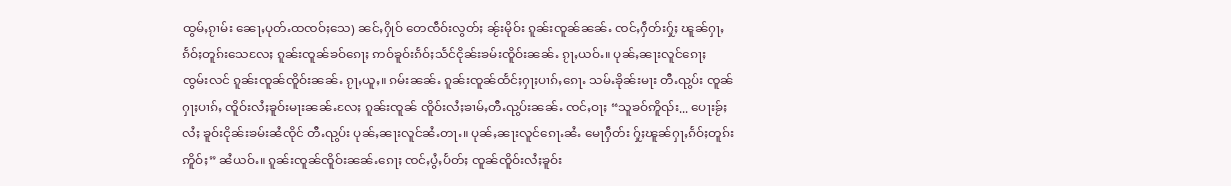ထွမ်ႇၵႂၢမ်း ၼေႃႇပုတ်ႉထၸဝ်ႈသေ) ၼင်ႇႁိုဝ် တေၸဵဝ်းလွတ်ႈ ၼႂ်းမိုဝ်း ၵူၼ်းၸူၼ်ၼၼ်ႉ ၸင်ႇႁဵတ်းႁႂ်ႈ ၽူၼ်ႁႃႇၵႅဝ်ႈတူၵ်းသေလႄႈ ၵူၼ်းၸူၼ်ၶဝ်ၵေႃႈ ဢဝ်ၶူဝ်းၵႅဝ်ႈသႅင်ငိုၼ်းၶမ်းၸိူဝ်းၼၼ်ႉ ၵႂႃႇယဝ်ႉ။ ပုၼ်ႇၼႃးလူင်ၵေႃႈ ၸွမ်းလင် ၵူၼ်းၸူၼ်ၸိူဝ်းၼၼ်ႉ ၵႂႃႇယူႇ။ ၵမ်းၼၼ်ႉ ၵူၼ်းၸူၼ်ထႅင်ႈႁႃႈပၢၵ်ႇၵေႃႉ သမ်ႉၶိုၼ်းမႃး တီႉၺွပ်း ၸူၼ်ႁႃႈပၢၵ်ႇ ၸိူဝ်းလႆႈၶူဝ်းမႃးၼၼ်ႉလႄႈ ၵူၼ်းၸူၼ် ၸိူဝ်းလႆႈၶၢမ်ႇတီႉၺွပ်းၼၼ်ႉ ၸင်ႇဝႃႈ “သူၶဝ်ဢိူၺ်း... ပေႃးၶႂ်ႈလႆႈ ၶူဝ်းငိုၼ်းၶမ်းၼႆၸိုင် တီႉၺွပ်း ပုၼ်ႇၼႃးလူင်ၼႆႉတႃႉ။ ပုၼ်ႇၼႃးလူင်ၵေႃႉၼႆႉ မေႃႁဵတ်း ႁႂ်ႈၽူၼ်ႁႃႇၵႅဝ်ႈတူၵ်းဢိူဝ်ႈ” ၼႆယဝ်ႉ။ ၵူၼ်းၸူၼ်ၸိူဝ်းၼၼ်ႉၵေႃႈ ၸင်ႇပွႆႇပႅတ်ႈ ၸူၼ်ၸိူဝ်းလႆႈၶူဝ်း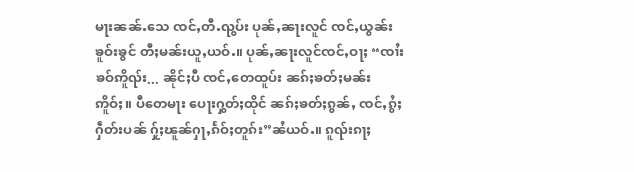မႃးၼၼ်ႉသေ ၸင်ႇတီႉၺွပ်း ပုၼ်ႇၼႃးလူင် ၸင်ႇယွၼ်းၶူဝ်းၶွင် တီႈမၼ်းယူႇယဝ်ႉ။ ပုၼ်ႇၼႃးလူင်ၸင်ႇဝႃႈ “ၸၢႆးၶဝ်ဢိူၺ်း... ၼိုင်ႈပီ ၸင်ႇတေထူပ်း ၼၵ်ႈၶတ်ႈမၼ်းဢိူဝ်ႈ။ ပီတေမႃး ပေႃးႁွတ်ႈထိုင် ၼၵ်ႈၶတ်ႈၵွၼ်ႇ ၸင်ႇၵွႆႈႁဵတ်းပၼ် ႁႂ်ႈၽူၼ်ႁႃႇၵႅဝ်ႈတူၵ်း”ၼႆယဝ်ႉ။ ၵူၺ်းၵႃႈ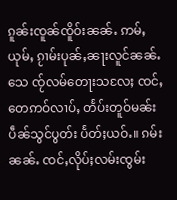ၵူၼ်းၸူၼ်ၸိူဝ်းၼၼ်ႉ ဢမ်ႇယုမ်ႇ ၵႂၢမ်းပုၼ်ႇၼႃးလူင်ၼၼ်ႉသေ ၸႂ်လမ်တေႃးသလႄႈ ၸင်ႇတေဢဝ်လၢပ်ႇ တႅပ်းတူဝ်မၼ်း ပဵၼ်သွင်ပွတ်း ပႅတ်ႈယဝ်ႉ။ ၵမ်းၼၼ်ႉ ၸင်ႇလိုပ်ႈလမ်းၸွမ်း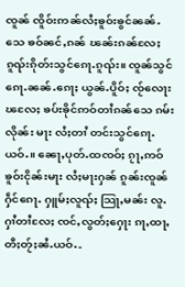ၸူၼ် ၸိူဝ်းဢၼ်လႆႈၶူဝ်းၶွင်ၼၼ်ႉသေ ၶဝ်ၼင်ႇၵၼ် ၽၼ်းၵၼ်လႄႈ ၵူၺ်းၵိုတ်းသွင်ၵေႃႉၵူၺ်း။ ၸူၼ်သွင်ၵေႃႉၼၼ်ႉၵေႃႈ ယွၼ်ႉပိူဝ်ႈ ၸႂ်လေႃးၽလႄႈ ၶပ်းၶိုင်ဢဝ်တၢႆၵၼ်သေ ၵမ်းလိုၼ်း မႃး လႆႈတၢႆ တင်းသွင်ၵေႃႉယဝ်ႉ။ ၼေႃႇပုတ်ႉထၸဝ်ႈ ၵႂႃႇဢဝ်ၶူဝ်းငိုၼ်းမႃး လႆႈမႃးႁၼ် ၵူၼ်းၸူၼ်ႁဵင်ၵေႃႉ ႁူမ်ႈလူၺ်ႈ သြႃႇမၼ်း လူႉႁၢႆတၢႆလႄႈ ၸင်ႇလွတ်ႈႁေႃး ၵႃႇထႃႇတီႈတႂ်ႈၼႆႉယဝ်ႉ-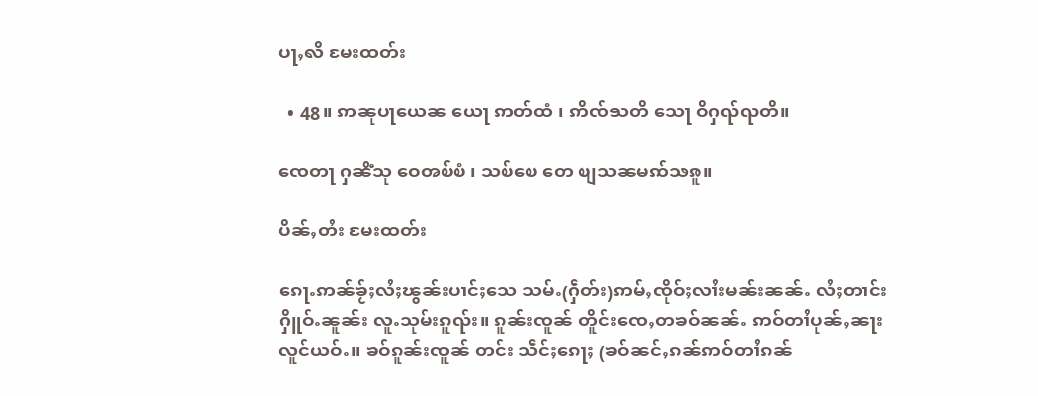ပႃႇꩮိ မႄးထတ်း

  • 48။ ဢၼုပႃယေၼ ယေႃ ဢတ်ထံ ၊ ဢိၸ်ꧡတိ သေႃ ဝိႁၺ်ၺတိ။

ၸေတႃ ႁၼိံသု ဝေၻၿ်ၿံ ၊ သၿ်ၿေ တေ ၿျသၼမꩡ်ꧢၷူ။

ပိၼ်ႇတႆး မႄးထတ်း

ၵေႃႉဢၼ်ၶႂ်ႈလႆႈၽွၼ်းပၢင်ႈသေ သမ်ႉ(ႁဵတ်း)ဢမ်ႇၸိုဝ်ႈလၢႆးမၼ်းၼၼ်ႉ လႆႈတၢင်းႁိူဝ်ႉၼူၼ်း လူႉသုမ်းၵူၺ်း။ ၵူၼ်းၸူၼ် တိူင်းၸေႇတၶဝ်ၼၼ်ႉ ဢဝ်တၢႆပုၼ်ႇၼႃးလူင်ယဝ်ႉ။ ၶဝ်ၵူၼ်းၸူၼ် တင်း သဵင်ႈၵေႃႈ (ၶဝ်ၼင်ႇၵၼ်ဢဝ်တၢႆၵၼ်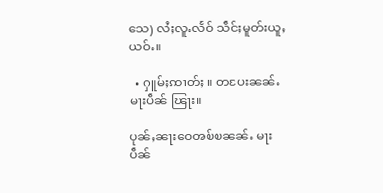သေ) လႆႈလူႉလႅဝ် သဵင်ႈမူတ်းယူႇယဝ်ႉ။

  • ႁူမ်ႈꩡၢတ်ႈ ။ တပႄးၼၼ်ႉ မႃးပဵၼ် ၽြႃး။

ပုၼ်ႇၼႃးဝေၻၿ်ၿၼၼ်ႉ မႃးပဵၼ်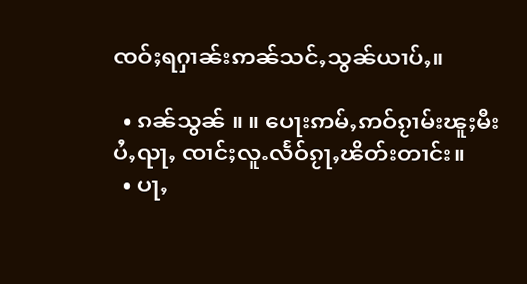ၸဝ်ႈရႁၢၼ်းဢၼ်သင်ႇသွၼ်ယၢပ်ႇ။

  • ၵၼ်သွၼ် ။ ။ ပေႃးဢမ်ႇဢဝ်ၵႂၢမ်းၽူႈမီးပႆႇၺႃႇ ၸၢင်ႈလူႉလႅဝ်ၵႂႃႇၽိတ်းတၢင်း။
  • ပႃႇ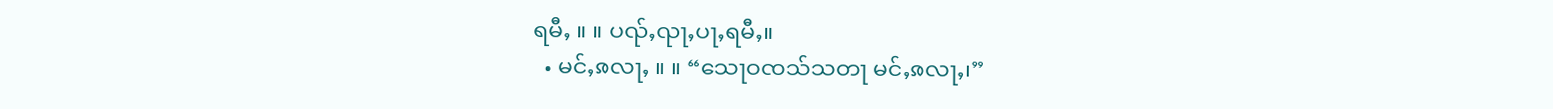ရမီႇ ။ ။ ပၺ်ႇၺႃႇပႃႇရမီႇ။
  • မင်ႇၷလႃႇ ။ ။ “သေႃဝၸသ်သတႃ မင်ႇၷလႃႇ၊”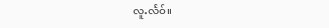လူႉလႅဝ်။